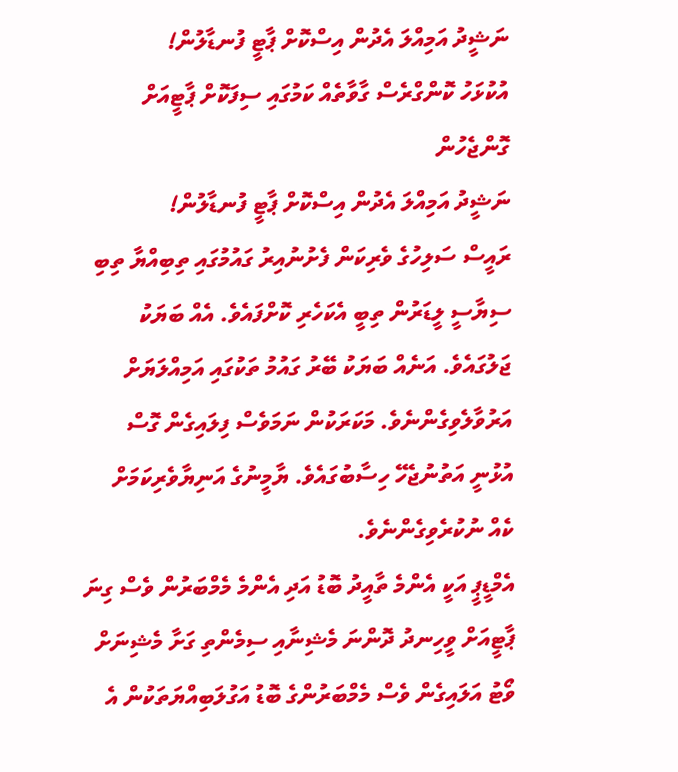ނަޝީދު އަމިއްލަ އެދުން އިސްކޮށް ޕާޓީ ފުނޑާލުން!
އުކުޅަހު ކޮންގްރެސް ގާވާތެއް ކަމުގައި ސިފަކޮށް ޕާޓީއަށް ގޮންޖެހުން
ނަޝީދު އަމިއްލަ އެދުން އިސްކޮށް ޕާޓީ ފުނޑާލުން!
ރައީސް ސަލިހުގެ ވެރިކަން ފެށުނުއިރު ގައުމުގައި ތިބިއްޔާ ތިބި ސިޔާސީ ލީޑަރުން ތިބީ އެކަހެރި ކޮށްފައެވެ. އެއް ބަޔަކު ޖަލުގައެވެ. އަނެއް ބަޔަކު ބޭރު ގައުމު ތަކުގައި އަމިއްލަޔަށް އަރުވާލެވިގެންނެވެ. މަކަރަކުން ނަމަވެސް ފިލައިގެން ގޮސް އުޅުނީ އަތުނުޖެހޭ ހިސާބުގައެވެ. ޔާމީނުގެ އަނިޔާވެރިކަމަށް ކެއް ނުކުރެވިގެންނެވެ.
އެމްޑީޕީ އަކީ އެންމެ ތާއީދު ބޮޑު އަދި އެންމެ މެމްބަރުން ވެސް ގިނަ ޕާޓީއަށް ވީހިނދު ދޮންނަ މެޝިނާއި ސިމެންތި ގަށާ މެޝިނަށް ވޯޓު އަލައިގެން ވެސް މެމްބަރުންގެ ބޮޑު އަގުލަބިއްޔަތަކުން އެ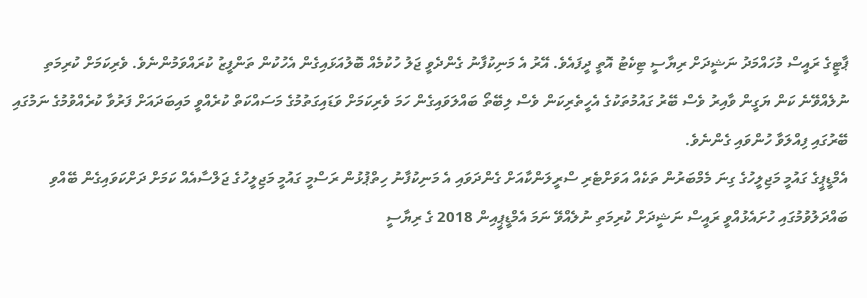ޕާޓީގެ ރައީސް މުހައްމަދު ނަޝީދަށް ރިޔާސީ ޓިކެޓު އޮތީ ދީފައެވެ. އޭރު އެ މަނިކުފާނު ގެންދެވީ ޖަލު ހުކުމެއް ބޮލުއަޅައިގެން އެހުކުން ތަންފީޒު ކުރައްވަމުންނެވެ. ވެރިކަމަށް ކުރިމަތި ނުލެއްވޭނެ ކަން ޔަގީން ވާއިރު ވެސް ބޭރު ގައުމުތަކުގެ އެހީތެރިކަން ވެސް ލިބޭތޯ ބައްލަވައިގެން ހަމަ ވެރިކަމަށް ވަޑައިގަތުމުގެ މަސައްކަތް ކުރެއްވީ މައިބަދައަށް ފަރުވާ ކުރެއްވުމުގެ ނަމުގައި ބޭރުގައި ފިއްލަވާ ހުންވައި ގެންނެވެ.
އެމްޑީޕީގެ ގައުމީ މަޖިލީހުގެ ގިނަ މެމްބަރުން ތަކެއް އަވަށްޓެރި ސްރީލަންކާއަށް ގެންދަވައި އެ މަނިކުފާނު ހިތްޕުޅުން ރަސްމީ ގައުމީ މަޖިލީހުގެ ޖަލްސާއެއް ކަމަށް ދަށްކަވައިގެން ބޭއްވި ބައްދަލުވުމުގައި ހުށައެޅުއްވީ ރައީސް ނަޝީދަށް ކުރިމަތި ނުލެއްވޭ ނަމަ އެމްޑީޕީއިން 2018 ގެ ރިޔާސީ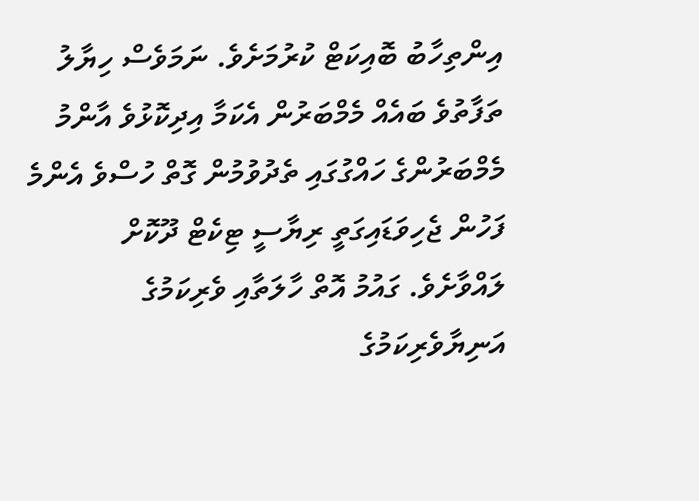އިންތިހާބު ބޮއިކަޓް ކުރުމަށެވެ. ނަމަވެސް ހިޔާލު ތަފާތުވެ ބައެއް މެމްބަރުން އެކަމާ އިދިކޮޅުވެ އާންމު މެމްބަރުންގެ ހައްގުގައި ތެދުވުމުން ގޮތް ހުސްވެ އެންމެ ފަހުން ޖެހިވަޑައިގަތީ ރިޔާސީ ޓިކެޓް ދޫކޮށް ލައްވާށެވެ. ގައުމު އޮތް ހާލަތާއި ވެރިކަމުގެ އަނިޔާވެރިކަމުގެ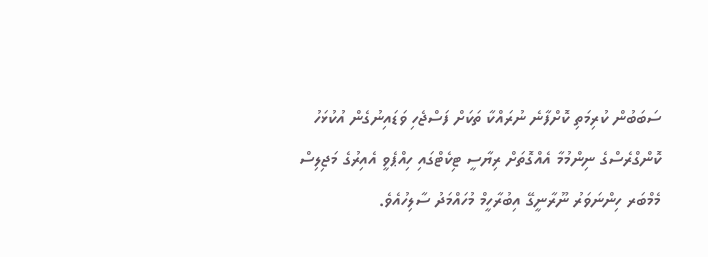ސަބަބުން ކުރިމަތި ކޮށްފާނެ ނުރައްކާ ތަކަށް ފަސްޖެހި ވަޑައިނުގެން އުކުޅަހު ކޮންގްރެސްގެ ނިންމުމާ އެއްގޮތަށް ރިޔާސީ ޓިކެޓްގައި ހިއްޕެވީ އެއިރުގެ މަޖިލިސް މެމްބަރ ހިންނަވަރު ނޫރާނީގޭ އިބުރާހީމް މުހައްމަދު ސާލިހުއެވެ.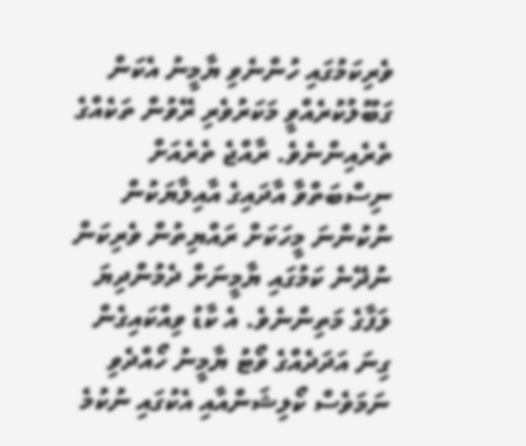ވެރިކަމުގައި ހުންނެވި ޔާމީނު އެކަން ގަބޫލުކުރެއްވީ މަކަރުވެރި ރޭވުން ތަކެއްގެ ތެރެއިންނެވެ. ރާއްޖެ ތެރެއަށް ނިސްބަތްވާ އާދައިގެ އާއިލާޔަކުން ނުކުންނަ މީހަކަށް ރައްޔިތުން ވެރިކަން ނުދޭނެ ކަމުގައި ޔާމީނަށް ދެމުންދިޔަ ލަފާގެ މަތިންނެވެ. އެ ކާޑު ވިއްކައިގެން ގިނަ އަދަދެއްގެ ވޯޓު ޔާމީނު ހޯއްދެވި ނަމަވެސް ކޯލިޝަންއާއި އެކުގައި ނުކުމެ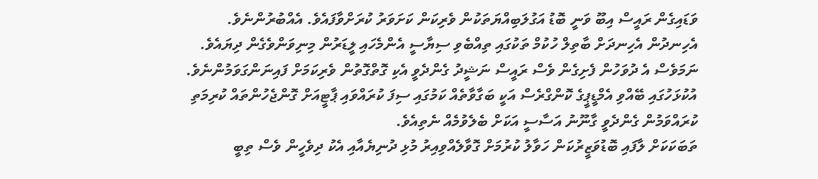ވަޑައިގެން ރައީސް އިބޫ ވަނީ ބޮޑު އަގުލަބިއްޔަތަކުން ވެރިކަން ކަށަވަރު ކުރަށްވާފައެވެ. އެއްބުރުންނެވެ.
އެހިނދުން އެހިނދަށް ބާތިލް ހުކުމް ތަކުގައި ތިއްބެވި ސިޔާސީ އެންމެހައި ލީޑަރުން މިނިވަންވެގެން ދިޔައެވެ.  ނަމަވެސް އެ ދުވަހުން ފެށިގެން ވެސް ރައީސް ނަޝީދު ގެންދެވީ އެކި ގޮތްގޮތުން ވެރިކަމަށް ފައިނަންގަވަމުންނެވެ. އުކުޅަހުގައި ބޭއްވި އެމްޑީޕީގެ ކޮންގްރެސް އަކީ ބަގާވާތެއް ކަމުގައި ސިފަ ކުރައްވައި ޕާޓީއަށް ގޮންޖެހުންތައް ކުރިމަތި ކުރައްވަމުން ގެންދެވީ ގާނޫނު އަސާސީ އަކަށް ބެލެވުމެއް ނެތިއެވެ.
ތަބަކަކަށް ލާފައި ބޮޑުވަޒީރުކަން ހަވާލު ކުރުމަށް ގޮވާލެއްވިއިރު މުޅި ދުނިޔެއާއި އެކު ދިވެހީން ވެސް ތިބީ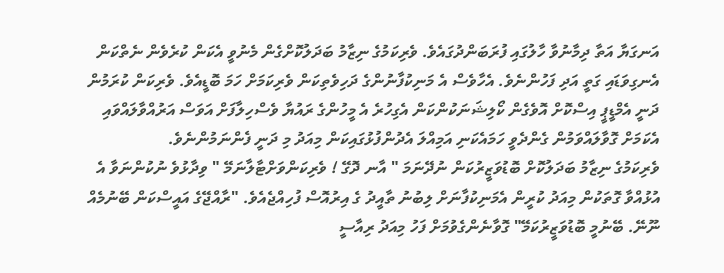އަނގަޔާ އަތާ ދިމާނުވާ ހާލުގައި ފުރަބަންދުގައެވެ. ވެރިކަމުގެ ނިޒާމު ބަދަލުކޮށްގެން މެނުވީ އެކަން ކުރެވެން ނެތްކަން އެނގިވަޑައި ގަތީ އަދި ފަހުންނެވެ. އެހާވެސް އެ މަނިކުފާނުންގެ ދަހިވެތިކަން ވެރިކަމަށް ހަމަ ބޮޑީއެވެ. ވެރިކަން ކުރަމުން ދަނީ އެމްޑީޕީ އިސްކޮށް އޮވެގެން ކޯލިޝަނަކުންކަން އެގިހުރެ އެ މީހުންގެ ރައުޔާ ވެސްހިލާފަށް އަވަސް އަރުއްވާލައްވައި އެކަމަށް ގޮވާލައްވަމުން ގެންދެވީ ހަމައެކަނި އަމިއްލަ އެދުންފުޅުގައިކަން މިއަދު މި ދަނީ ފެންނަމުންނެވެ.
ވެރިކަމުގެ ނިޒާމު ބަދަލުކޮށް ބޮޑުވަޒީރުކަން ނުދޭނަމަ " އާނ ދޮގޭ ! ވެރިކަންވަށްޓާލާނަމޭ " ވިދާޅުވެ ނުކުންނަވާ އެ އުޅުއްވާ ގޮތަކުން މިއަދު ކުރީން އެމަނިކުފާނަށް ލިބުނު ތާއީދު ގެ އިރުއޮސް ފުހިއްޖެއެވެ. "ރާއްޖޭގެ އައީސްކަން ބޭނުމެއް ނޫނޭ. ބޭނުމީ ބޮޑުވަޒީރުކަމޭ" ގޮވާނެންގެވުމަށް ފަހު މިއަދު ރިއާސީ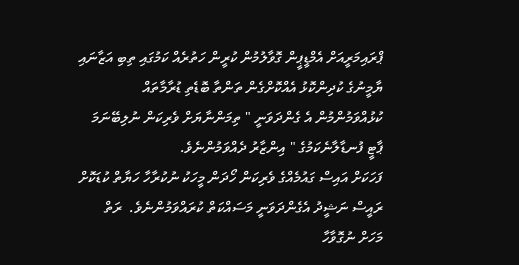ޕްރައިމަރީއަށް އެމްޑީޕީން ގޮވާލުމުން ކުރީން ހަތުރެއް ކަމުގައި ތިބި އަޒާނައި ޔާމީނުގެ ކުދިންކޮޅު އެއްކޮށްގެން ތަންތާ ބޮޑެތި ޑުރާމާތައް ކުޅުއްވަމުންމުން އެ ގެންދަވަނީ " ތިމަންނާޔަށް ވެރިކަން ނުލިބޭނަމަ ޕާޓީ ފުނޑާލާނެކަމުގެ " އިންޒާރު ދެއްވަމުންނެވެ.
ފަހަކަށް އައިސް ގައުމެއްގެ ވެރިކަން ހޯދަން މީހަކު ނުކުރާހާ ހަޔާތް ކުޑަކޮށް ރައީސް ނަޝީދު އެގެންދަވަނީ މަސައްކަތް ކުރައްވަމުންނެވެ.  ރަތް މަހަށް ނުގޮވާހާ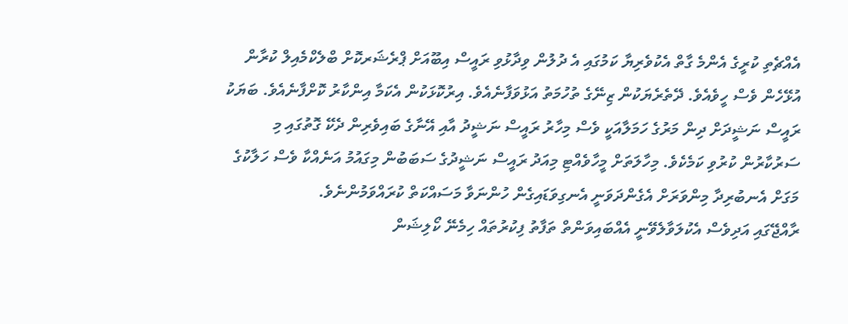އެއްޗެތި ކުރީގެ އެންމެ ގާތް އެކުވެރިޔާ ކަމުގައި އެ ދުލުން ވިދާޅުވި ރައީސް އިބޫއަށް ޕްރެޝަރކޮށް ބްލެކްމެއިލް ކުރާން އުޅޭހެން ވެސް ހީވެއެވެ. ދޭތެރެޔަކުން ޒިނޭގެ ތުހުމަތު އަޅުވަފާނެއެވެ. އިރުކޮޅަކުން އެކަމާ އިންކާރު ކޮށްފާނެއެވެ. ބަޔަކު ރައީސް ނަޝީދަށް ދިން މަރުގެ ހަމަލާއަކީ ވެސް މިހާރު ރައީސް ނަޝީދު އާއި އޭނާގެ ބައިވެރިން ދެކޭ ގޮތުގައި މި ސަރުކާރުން ކުރުވި ކަމެކެވެ. މިހާލަތަށް މީހާވެއްޓި މިއަދު ރައީސް ނަޝީދުގެ ސަބަބުން މިގައުމު އަނެއްކާ ވެސް ހަލާކުގެ މަގަށް އެނބުރިދާ މިންވަރަށް އެގެންދަވަނީ އެނގިވަޑައިގެން ހުންނަވާ މަސައްކަތް ކުރައްވަމުންނެވެ.
ރާއްޖޭގައި އަދިވެސް އެކުލަވާލެވޭނީ އެއްބައިވަންތް ތަފާތު ފިކުރުތައް ހިމެނޭ ކޯލިޝަން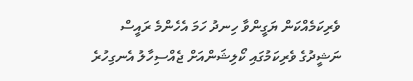ވެރިކަމެއްކަން ޔަގީންވާ ހިނދު ހަމަ އެހެންމެ ރައީސް ނަޝީދުގެ ވެރިކަމުގައި ކޯލިޝަންއަށް ޖެއްސިހާލު އެނގިހުރެ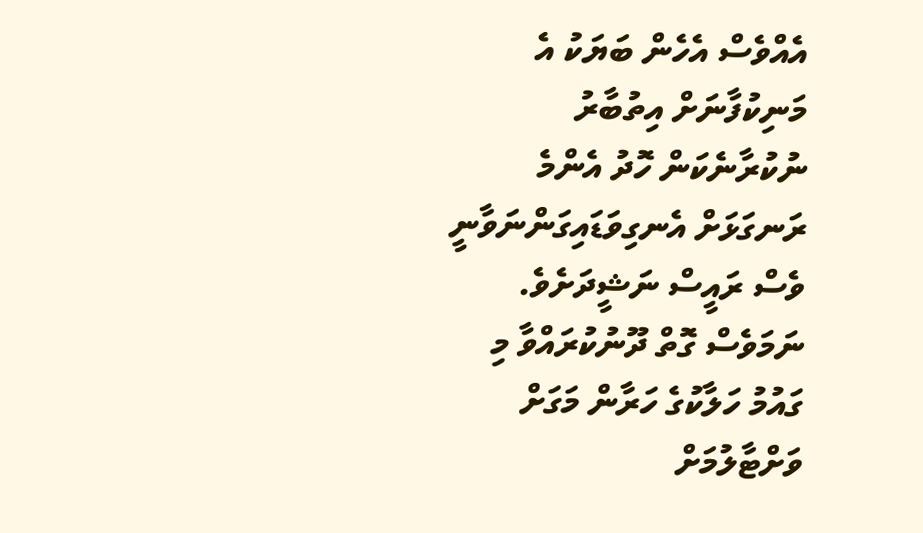އެއްވެސް އެހެން ބަޔަކު އެ މަނިކުފާނަށް އިތުބާރު ނުކުރާނެކަން ހޮދު އެންމެ ރަނގަޅަށް އެނގިވަޑައިގަންނަވާނީ ވެސް ރައީސް ނަޝީދަށެވެ.  ނަމަވެސް ގޮތް ދޫނުކުރައްވާ މި ގައުމު ހަލާކުގެ ހަރާން މަގަށް ވަށްޓާލުމަށް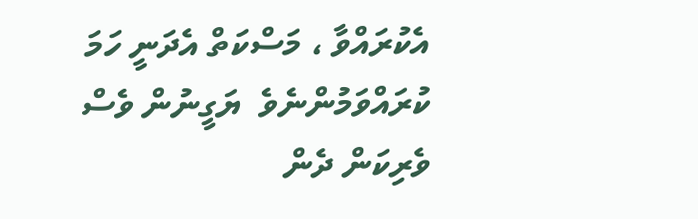އެކުރައްވާ ، މަސްކަތް އެދަނީ ހަމަ ކުރައްވަމުންނެވެ  ޔަގީނުން ވެސް ވެރިކަން ދެން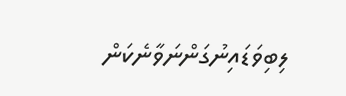ލިބިވަޑައިނުގަންނަވާނެކަން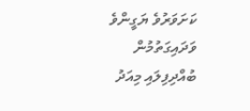ކަށަވަރުވެ ޔަގީންވެ ވަދައިގަތުމުން ބުއްދިފިލައި މިއަދު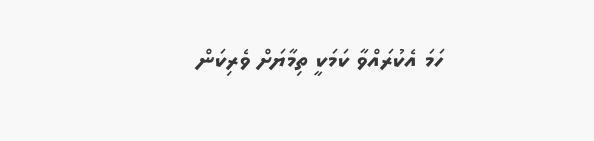ހަމަ އެކުރައްވާ ކަމަކީ ތިމާޔަށް ވެރިކަން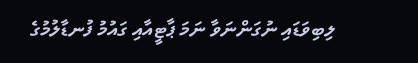ލިބިވަޑައި ނުގަންނަވާ ނަމަ ޕާޓީއާއި ގައުމު ފުނޑާލުމުގެ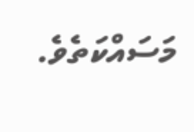މަސައްކަތެވެ.